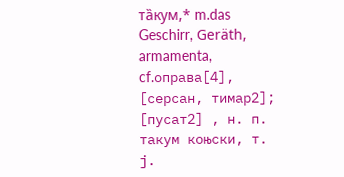та̏кум,* m.das Geschirr, Geräth, armamenta, cf.оправа[4], [серсан, тимар2]; [пусат2] , н. п. такум коњски, т. ј.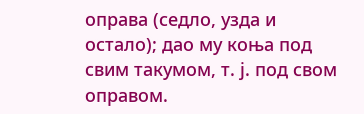оправа (седло, узда и остало); дао му коња под свим такумом, т. ј. под свом оправом.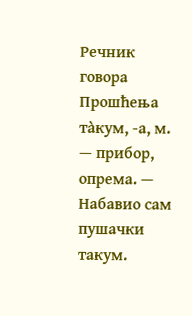Речник говора Прошћења
та̀кум, -а, м. — прибор, опрема. — Набавио сам пушачки такум.